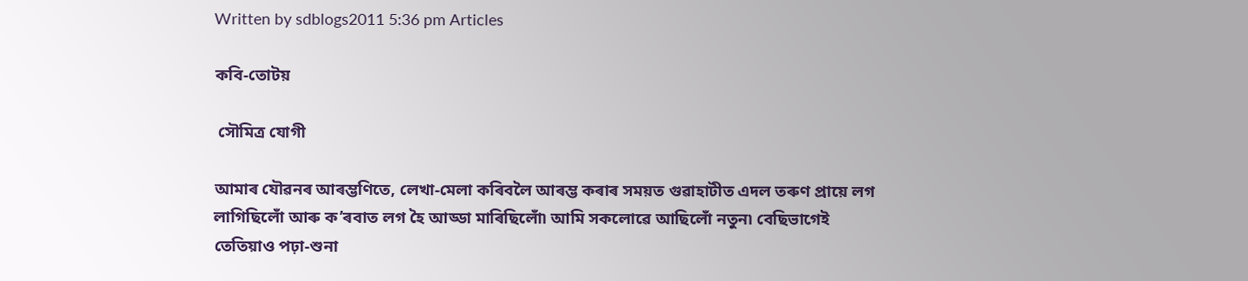Written by sdblogs2011 5:36 pm Articles

কবি-তোটয়

 সৌমিত্ৰ যোগী

আমাৰ যৌৱনৰ আৰম্ভণিতে, লেখা-মেলা কৰিবলৈ আৰম্ভ কৰাৰ সময়ত গুৱাহাটীত এদল তৰুণ প্ৰায়ে লগ লাগিছিলোঁ আৰু ক’ৰবাত লগ হৈ আড্ডা মাৰিছিলোঁ৷ আমি সকলোৱে আছিলোঁ নতুন৷ বেছিভাগেই তেতিয়াও পঢ়া-শুনা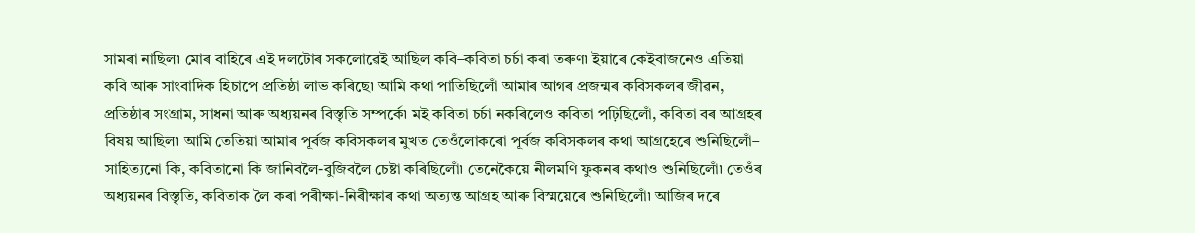সামৰা নাছিল৷ মোৰ বাহিৰে এই দলটোৰ সকলোৱেই আছিল কবি–কবিতা চৰ্চা কৰা তৰুণ৷ ইয়াৰে কেইবাজনেও এতিয়া কবি আৰু সাংবাদিক হিচাপে প্ৰতিষ্ঠা লাভ কৰিছে৷ আমি কথা পাতিছিলোঁ আমাৰ আগৰ প্ৰজন্মৰ কবিসকলৰ জীৱন, প্ৰতিষ্ঠাৰ সংগ্ৰাম, সাধনা আৰু অধ্যয়নৰ বিস্তৃতি সম্পৰ্কে৷ মই কবিতা চৰ্চা নকৰিলেও কবিতা পঢ়িছিলোঁ, কবিতা বৰ আগ্ৰহৰ বিষয় আছিল৷ আমি তেতিয়া আমাৰ পূৰ্বজ কবিসকলৰ মুখত তেওঁলোকৰো পূৰ্বজ কবিসকলৰ কথা আগ্ৰহেৰে শুনিছিলোঁ– সাহিত্যনো কি, কবিতানো কি জানিবলৈ-বুজিবলৈ চেষ্টা কৰিছিলোঁ৷ তেনেকৈয়ে নীলমণি ফুকনৰ কথাও শুনিছিলোঁ৷ তেওঁৰ অধ্যয়নৰ বিস্তৃতি, কবিতাক লৈ কৰা পৰীক্ষা-নিৰীক্ষাৰ কথা অত্যন্ত আগ্ৰহ আৰু বিস্ময়েৰে শুনিছিলোঁ৷ আজিৰ দৰে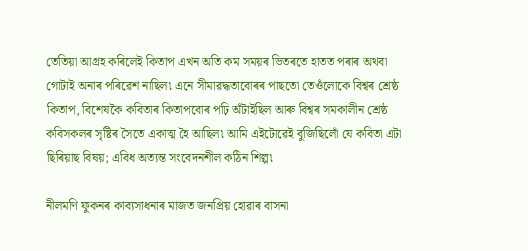তেতিয়া আগ্ৰহ কৰিলেই কিতাপ এখন অতি কম সময়ৰ ভিতৰতে হাতত পৰাৰ অথবা গোটাই অনাৰ পৰিৱেশ নাছিল৷ এনে সীমাৱদ্ধতাবোৰৰ পাছতো তেওঁলোকে বিশ্বৰ শ্ৰেষ্ঠ কিতাপ, বিশেষকৈ কবিতাৰ কিতাপবোৰ পঢ়ি অঁটাইছিল আৰু বিশ্বৰ সমকালীন শ্ৰেষ্ঠ কবিসকলৰ সৃষ্টিৰ সৈতে একাত্ম হৈ আছিল৷ আমি এইটোৱেই বুজিছিলোঁ যে কবিতা এটা ছিৰিয়াছ বিষয়; এবিধ অত্যন্ত সংবেদনশীল কঠিন শিল্প৷

নীলমণি ফুকনৰ কাব্যসাধনাৰ মাজত জনপ্ৰিয় হোৱাৰ বাসনা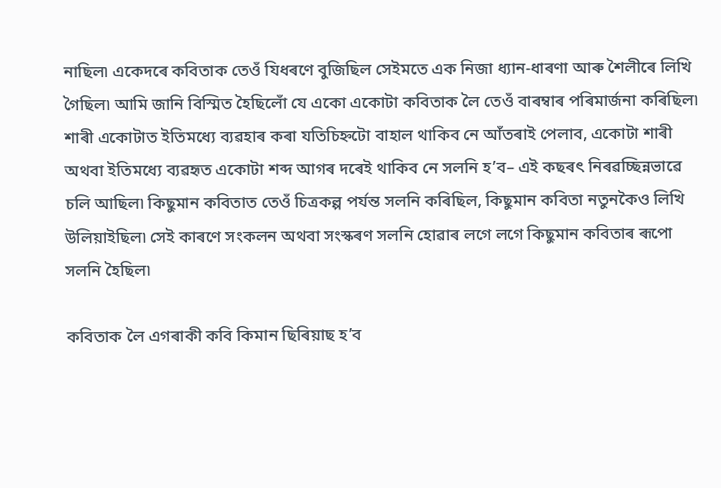নাছিল৷ একেদৰে কবিতাক তেওঁ যিধৰণে বুজিছিল সেইমতে এক নিজা ধ্যান-ধাৰণা আৰু শৈলীৰে লিখি গৈছিল৷ আমি জানি বিস্মিত হৈছিলোঁ যে একো একোটা কবিতাক লৈ তেওঁ বাৰম্বাৰ পৰিমাৰ্জনা কৰিছিল৷ শাৰী একোটাত ইতিমধ্যে ব্যৱহাৰ কৰা যতিচিহ্নটো বাহাল থাকিব নে আঁতৰাই পেলাব, একোটা শাৰী অথবা ইতিমধ্যে ব্যৱহৃত একোটা শব্দ আগৰ দৰেই থাকিব নে সলনি হ’ব– এই কছৰৎ নিৰৱচ্ছিন্নভাৱে চলি আছিল৷ কিছুমান কবিতাত তেওঁ চিত্ৰকল্প পৰ্যন্ত সলনি কৰিছিল, কিছুমান কবিতা নতুনকৈও লিখি উলিয়াইছিল৷ সেই কাৰণে সংকলন অথবা সংস্কৰণ সলনি হোৱাৰ লগে লগে কিছুমান কবিতাৰ ৰূপো সলনি হৈছিল৷

কবিতাক লৈ এগৰাকী কবি কিমান ছিৰিয়াছ হ’ব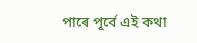পাৰে পূৰ্বে এই কথা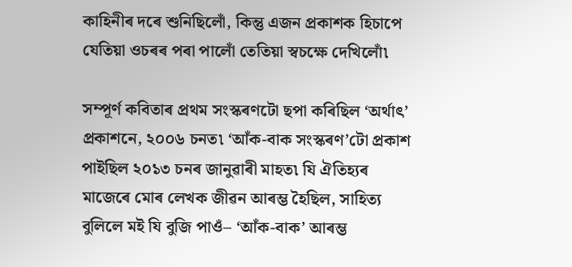কাহিনীৰ দৰে শুনিছিলোঁ, কিন্তু এজন প্ৰকাশক হিচাপে যেতিয়া ওচৰৰ পৰা পালোঁ তেতিয়া স্বচক্ষে দেখিলোঁ৷

সম্পূৰ্ণ কবিতাৰ প্ৰথম সংস্কৰণটো ছপা কৰিছিল ‘অৰ্থাৎ’ প্ৰকাশনে, ২০০৬ চনত৷ ‘আঁক-বাক সংস্কৰণ’টো প্ৰকাশ পাইছিল ২০১৩ চনৰ জানুৱাৰী মাহত৷ যি ঐতিহ্যৰ মাজেৰে মোৰ লেখক জীৱন আৰম্ভ হৈছিল, সাহিত্য বুলিলে মই যি বুজি পাওঁ– ‘আঁক-বাক’ আৰম্ভ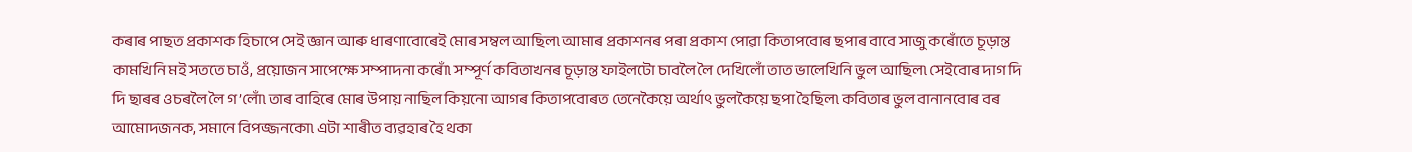কৰাৰ পাছত প্ৰকাশক হিচাপে সেই জ্ঞান আৰু ধাৰণাবোৰেই মোৰ সম্বল আছিল৷ আমাৰ প্ৰকাশনৰ পৰা প্ৰকাশ পোৱা কিতাপবোৰ ছপাৰ বাবে সাজু কৰোঁতে চূড়ান্ত কামখিনি মই সততে চাওঁ, প্ৰয়োজন সাপেক্ষে সম্পাদনা কৰোঁ৷ সম্পূৰ্ণ কবিতাখনৰ চূড়ান্ত ফাইলটো চাবলৈ লৈ দেখিলোঁ তাত ভালেখিনি ভুল আছিল৷ সেইবোৰ দাগ দি দি ছাৰৰ ওচৰলৈ লৈ গ’লোঁ৷ তাৰ বাহিৰে মোৰ উপায় নাছিল কিয়নো আগৰ কিতাপবোৰত তেনেকৈয়ে অৰ্থাৎ ভুলকৈয়ে ছপা হৈছিল৷ কবিতাৰ ভুল বানানবোৰ বৰ আমোদজনক, সমানে বিপজ্জনকো৷ এটা শাৰীত ব্যৱহাৰ হৈ থকা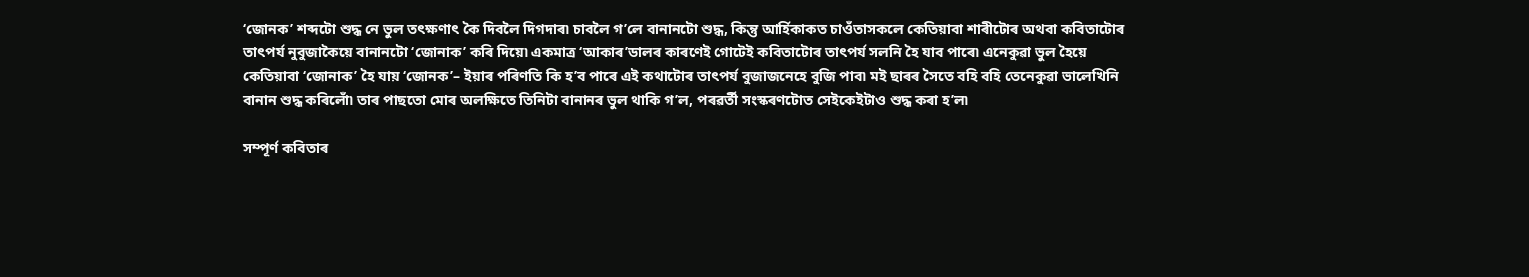‘জোনক’ শব্দটো শুদ্ধ নে ভুল তৎক্ষণাৎ কৈ দিবলৈ দিগদাৰ৷ চাবলৈ গ’লে বানানটো শুদ্ধ, কিন্তু আৰ্হিকাকত চাওঁতাসকলে কেতিয়াবা শাৰীটোৰ অথবা কবিতাটোৰ তাৎপৰ্য নুবুজাকৈয়ে বানানটো ‘জোনাক’ কৰি দিয়ে৷ একমাত্ৰ ‘আকাৰ’ডালৰ কাৰণেই গোটেই কবিতাটোৰ তাৎপৰ্য সলনি হৈ যাব পাৰে৷ এনেকুৱা ভুল হৈয়ে কেতিয়াবা ‘জোনাক’ হৈ যায় ‘জোনক’– ইয়াৰ পৰিণতি কি হ’ব পাৰে এই কথাটোৰ তাৎপৰ্য বুজাজনেহে বুজি পাব৷ মই ছাৰৰ সৈতে বহি বহি তেনেকুৱা ভালেখিনি বানান শুদ্ধ কৰিলোঁ৷ তাৰ পাছতো মোৰ অলক্ষিতে তিনিটা বানানৰ ভুল থাকি গ’ল, পৰৱৰ্তী সংস্কৰণটোত সেইকেইটাও শুদ্ধ কৰা হ’ল৷

সম্পূৰ্ণ কবিতাৰ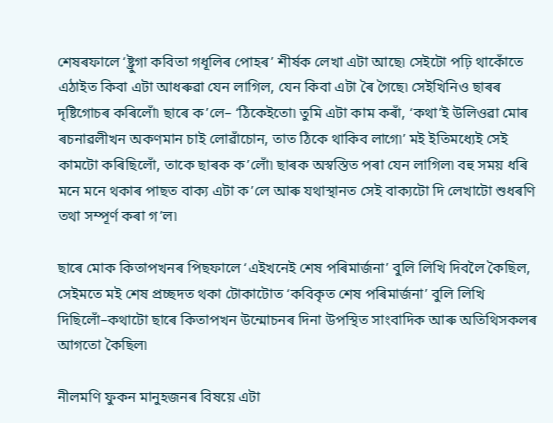শেষৰফালে ‘ষ্ট্ৰুগা কবিতা গধূলিৰ পোহৰ’ শীৰ্ষক লেখা এটা আছে৷ সেইটো পঢ়ি থাকোঁতে এঠাইত কিবা এটা আধৰুৱা যেন লাগিল, যেন কিবা এটা ৰৈ গৈছে৷ সেইখিনিও ছাৰৰ দৃষ্টিগোচৰ কৰিলোঁ৷ ছাৰে ক’লে– ‘ঠিকেইতো৷ তুমি এটা কাম কৰাঁ, ‘কথা’ই উলিওৱা মোৰ ৰচনাৱলীখন অকণমান চাই লোৱাঁচোন, তাত ঠিকে থাকিব লাগে৷’ মই ইতিমধ্যেই সেই কামটো কৰিছিলোঁ, তাকে ছাৰক ক’লোঁ৷ ছাৰক অস্বস্তিত পৰা যেন লাগিল৷ বহু সময় ধৰি মনে মনে থকাৰ পাছত বাক্য এটা ক’লে আৰু যথাস্থানত সেই বাক্যটো দি লেখাটো শুধৰণি তথা সম্পূৰ্ণ কৰা গ’ল৷

ছাৰে মোক কিতাপখনৰ পিছফালে ‘এইখনেই শেষ পৰিমাৰ্জনা’ বুলি লিখি দিবলৈ কৈছিল, সেইমতে মই শেষ প্ৰচ্ছদত থকা টোকাটোত ‘কবিকৃত শেষ পৰিমাৰ্জনা’ বুলি লিখি দিছিলোঁ–কথাটো ছাৰে কিতাপখন উন্মোচনৰ দিনা উপস্থিত সাংবাদিক আৰু অতিথিসকলৰ আগতো কৈছিল৷

নীলমণি ফুকন মানুহজনৰ বিষয়ে এটা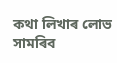কথা লিখাৰ লোভ সামৰিব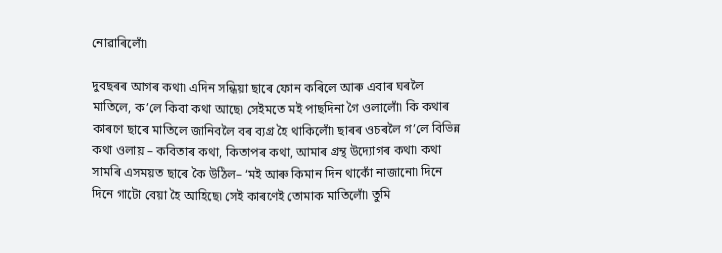নোৱাৰিলোঁ৷

দুবছৰৰ আগৰ কথা৷ এদিন সন্ধিয়া ছাৰে ফোন কৰিলে আৰু এবাৰ ঘৰলৈ মাতিলে, ক’লে কিবা কথা আছে৷ সেইমতে মই পাছদিনা গৈ ওলালোঁ৷ কি কথাৰ কাৰণে ছাৰে মাতিলে জানিবলৈ বৰ ব্যগ্ৰ হৈ থাকিলোঁ৷ ছাৰৰ ওচৰলৈ গ’লে বিভিন্ন কথা ওলায় – কবিতাৰ কথা, কিতাপৰ কথা, আমাৰ গ্ৰন্থ উদ্যোগৰ কথা৷ কথা সামৰি এসময়ত ছাৰে কৈ উঠিল– ‘মই আৰু কিমান দিন থাকোঁ নাজানো৷ দিনে দিনে গাটো বেয়া হৈ আহিছে৷ সেই কাৰণেই তোমাক মাতিলোঁ৷ তুমি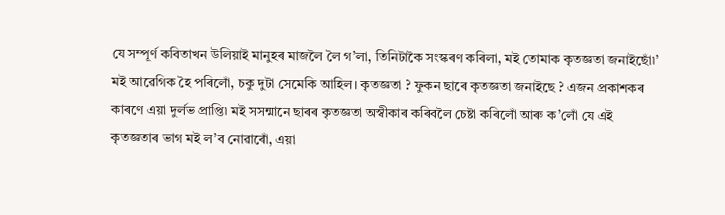যে সম্পূৰ্ণ কবিতাখন উলিয়াই মানুহৰ মাজলৈ লৈ গ’লা, তিনিটাকৈ সংস্কৰণ কৰিলা, মই তোমাক কৃতজ্ঞতা জনাইছোঁ৷’ মই আৱেগিক হৈ পৰিলোঁ, চকু দুটা সেমেকি আহিল। কৃতজ্ঞতা ? ফুকন ছাৰে কৃতজ্ঞতা জনাইছে ? এজন প্ৰকাশকৰ কাৰণে এয়া দুৰ্লভ প্ৰাপ্তি৷ মই সসন্মানে ছাৰৰ কৃতজ্ঞতা অস্বীকাৰ কৰিবলৈ চেষ্টা কৰিলোঁ আৰু ক’লোঁ যে এই কৃতজ্ঞতাৰ ভাগ মই ল’ব নোৱাৰোঁ, এয়া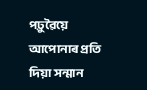পঢ়ুৱৈয়ে আপোনাৰ প্ৰতি দিয়া সন্মান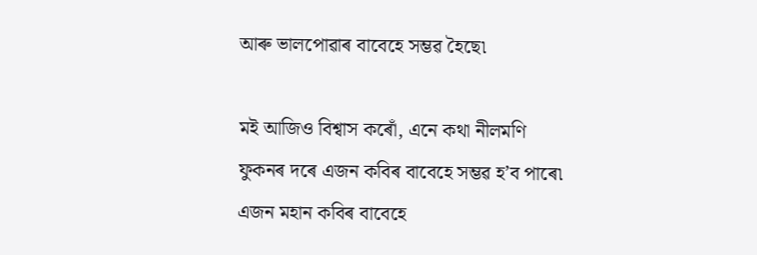আৰু ভালপোৱাৰ বাবেহে সম্ভৱ হৈছে৷

মই আজিও বিশ্বাস কৰোঁ, এনে কথা নীলমণি ফুকনৰ দৰে এজন কবিৰ বাবেহে সম্ভৱ হ’ব পাৰে৷ এজন মহান কবিৰ বাবেহে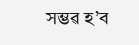সম্ভৱ হ’ব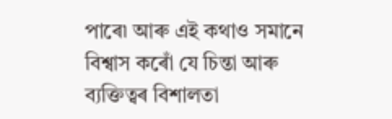পাৰে৷ আৰু এই কথাও সমানে বিশ্বাস কৰোঁ যে চিন্তা আৰু ব্যক্তিত্বৰ বিশালতা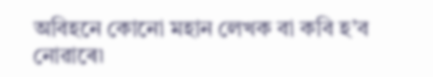অবিহনে কোনো মহান লেখক বা কবি হ’ব নোৱাৰে৷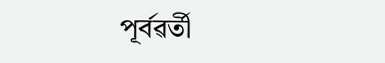পূৰ্বৱৰ্তী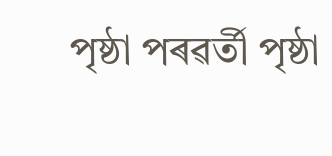পৃষ্ঠা পৰৱৰ্তী পৃষ্ঠা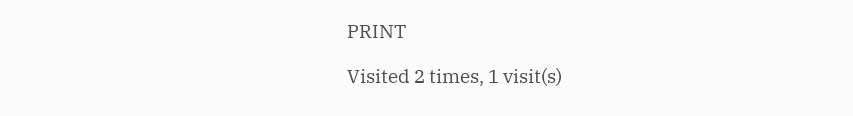PRINT

Visited 2 times, 1 visit(s)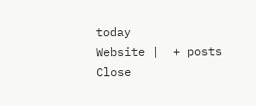today
Website |  + posts
Close